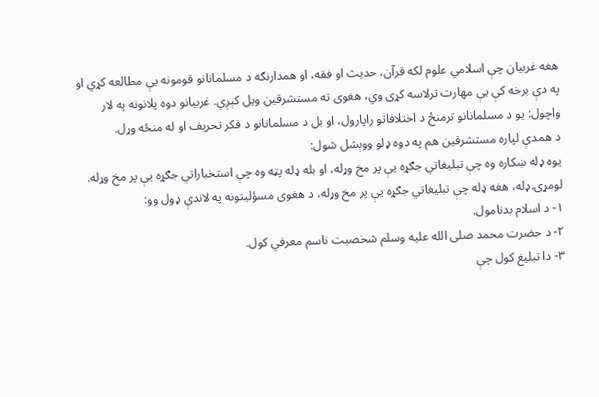هغه غربیان چې اسلامي علوم لکه قرآن، حدیث او فقه، او همدارنګه د مسلمانانو قومونه یې مطالعه کړي او په دې برخه کې یې مهارت ترلاسه کړی وي، هغوی ته مستشرقین ویل کېږي. غربیانو دوه پلانونه په لار واچول: یو د مسلمانانو ترمنځ د اختلافاتو راپارول، او بل د مسلمانانو د فکر تحریف او له منځه وړل.
د همدې لپاره مستشرقین هم په دوه ډلو ووېشل شول:
یوه ډله ښکاره وه چې تبلیغاتي جګړه یې پر مخ وړله، او بله ډله پټه وه چې استخباراتي جګړه یې پر مخ وړله.
لومړۍ ډله، هغه ډله چې تبلیغاتي جګړه یې پر مخ وړله، د هغوی مسؤلیتونه په لاندې ډول وو:
۱- د اسلام بدنامول.
۲- د حضرت محمد صلی الله علیه وسلم شخصیت ناسم معرفي کول.
۳- دا تبلیغ کول چې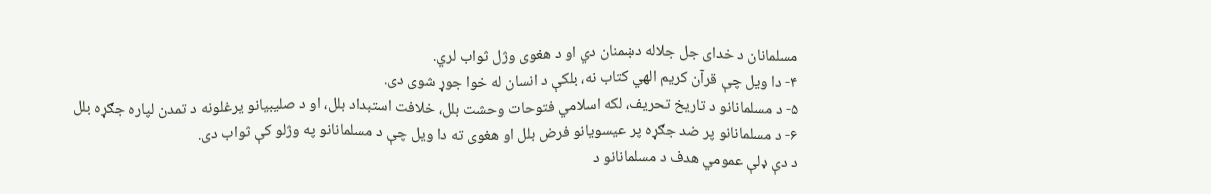مسلمانان د خدای جل جلاله دښمنان دي او د هغوی وژل ثواب لري.
۴- دا ویل چې قرآن کریم الهي کتاب نه، بلکې د انسان له خوا جوړ شوی دی.
۵- د مسلمانانو د تاریخ تحریف، لکه اسلامي فتوحات وحشت بلل، خلافت استبداد بلل، او د صلیبیانو یرغلونه د تمدن لپاره جګړه بلل
۶- د مسلمانانو پر ضد جګړه پر عیسویانو فرض بلل او هغوی ته دا ویل چې د مسلمانانو په وژلو کې ثواب دی.
د دې ډلې عمومي هدف د مسلمانانو د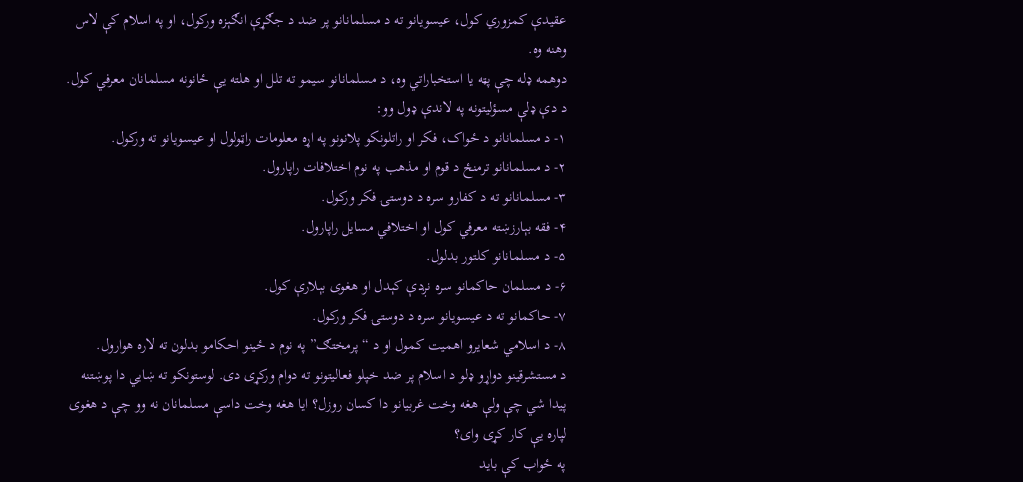عقیدې کمزوري کول، عیسویانو ته د مسلمانانو پر ضد د جګړې انګېزه ورکول، او په اسلام کې لاس وهنه وه.
دوهمه ډله چې پټه یا استخباراتي وه، د مسلمانانو سیمو ته تلل او هلته یې ځانونه مسلمانان معرفي کول. د دې ډلې مسؤلیتونه په لاندې ډول وو:
۱- د مسلمانانو د ځواک، فکر او راتلونکو پلانونو په اړه معلومات راټولول او عیسویانو ته ورکول.
۲- د مسلمانانو ترمنځ د قوم او مذهب په نوم اختلافات راپارول.
۳- مسلمانانو ته د کفارو سره د دوستۍ فکر ورکول.
۴- فقه بېارزښته معرفي کول او اختلافي مسایل راپارول.
۵- د مسلمانانو کلتور بدلول.
۶- د مسلمان حاکمانو سره نږدې کېدل او هغوی بېلارې کول.
۷- حاکمانو ته د عیسویانو سره د دوستۍ فکر ورکول.
۸- د اسلامي شعایرو اهمیت کمول او د “پرمختګ” په نوم د ځینو احکامو بدلون ته لاره هوارول.
د مستشرقینو دواړو ډلو د اسلام پر ضد خپلو فعالیتونو ته دوام ورکړی دی. لوستونکو ته ښايي دا پوښتنه پیدا شي چې ولې هغه وخت غربیانو دا کسان روزل؟ ایا هغه وخت داسې مسلمانان نه وو چې د هغوی لپاره یې کار کړی وای؟
په ځواب کې باید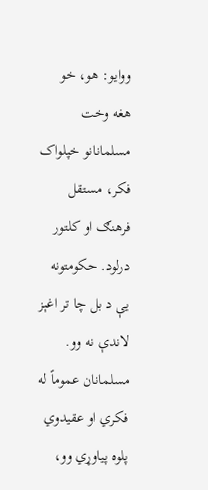ووایو: هو، خو هغه وخت مسلمانانو خپلواک فکر، مستقل فرهنګ او کلتور درلود. حکومتونه یې د بل چا تر اغېز لاندې نه وو. مسلمانان عموماً له فکري او عقیدوي پلوه پیاوړي وو،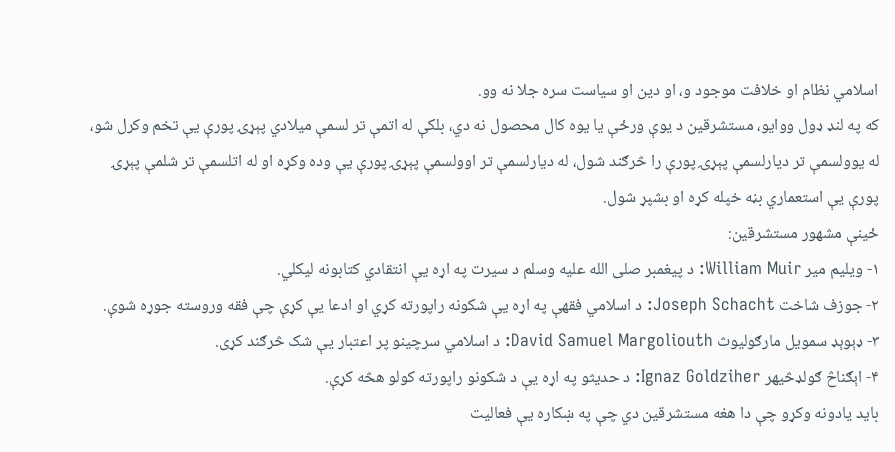اسلامي نظام او خلافت موجود و، او دین او سیاست سره جلا نه وو.
که په لنډ ډول ووایو، مستشرقین د یوې ورځې یا یوه کال محصول نه دي، بلکې له اتمې تر لسمې میلادي پېړۍ پورې یې تخم وکرل شو، له یوولسمې تر دیارلسمې پېړۍ پورې را څرګند شول، له دیارلسمې تر اوولسمې پېړۍ پورې یې وده وکړه او له اتلسمې تر شلمې پېړۍ پورې یې استعماري بڼه خپله کړه او بشپړ شول.
ځینې مشهور مستشرقین:
۱- ویلیم میر William Muir: د پیغمبر صلی الله علیه وسلم د سیرت په اړه یې انتقادي کتابونه لیکلي.
۲- جوزف شاخت Joseph Schacht: د اسلامي فقهې په اړه یې شکونه راپورته کړي او ادعا یې کړې چې فقه وروسته جوړه شوې.
۳- ډېوېډ سمویل مارګولیوث David Samuel Margoliouth: د اسلامي سرچینو پر اعتبار یې شک څرګند کړی.
۴- اېګناڅ ګولډڅيهر Ignaz Goldziher: د حدیثو په اړه یې د شکونو راپورته کولو هڅه کړې.
باید یادونه وکړو چې دا هغه مستشرقین دي چې په ښکاره یې فعالیت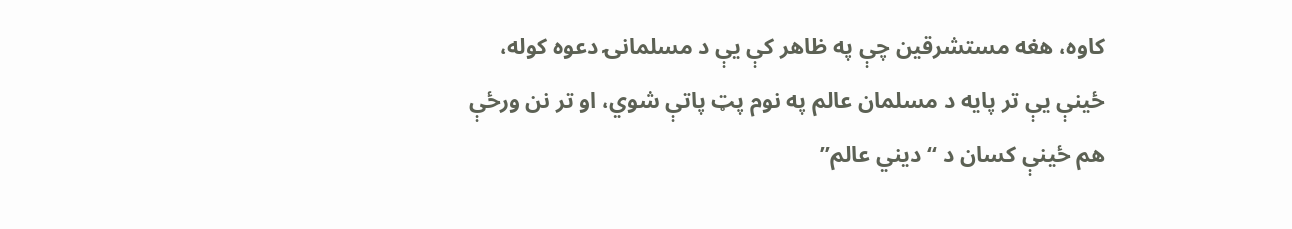کاوه، هغه مستشرقین چې په ظاهر کې یې د مسلمانۍ دعوه کوله، ځینې یې تر پایه د مسلمان عالم په نوم پټ پاتې شوي، او تر نن ورځې هم ځینې کسان د “دیني عالم”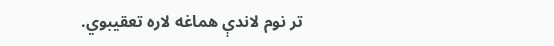تر نوم لاندې هماغه لاره تعقیبوي.